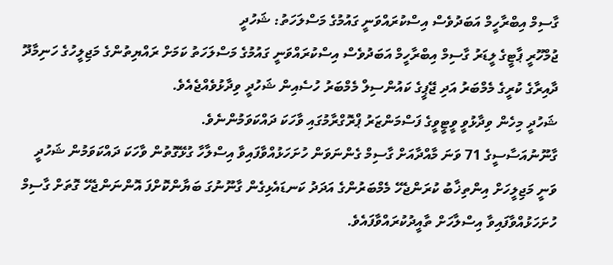ގާސިމް އިބްރާހީމް އަބަދުވެސް އިސްކުރައްވަނީ ގައުމުގެ މަސްލަހަތު: ޝަހުދީ
ޖުމްހޫރީ ޕާޓީގެ ލީޑަރު ގާސިމް އިބްރާހީމް އަބަދުވެސް އިސްކުރައްވަނީ ގައުމުގެ މަސްލަހަތު ކަމަށް ރައްޔިތުންގެ މަޖިލީހުގެ ހަނިމާދޫ ދާއިރާގެ ކުރީގެ މެމްބަރު އަދި ޖޭޕީގެ ކައުންސިލް މެމްބަރު ހުސެއިން ޝަހުދީ ވިދާޅުވެއްޖެއެވެ.
ޝަހުދީ މިހެން ވިދާޅުވީ ވީޓީވީގެ ފަސްމަންޒަރު ޕްރޮގްރާމުގައި ވާހަކަ ދައްކަވަމުންނެވެ.
ގާނޫނުއަސާސީގެ 71 ވަނަ މާއްދާއަށް ގާސިމް ގެންނަވަން ހުށަހަޅުއްވާފައިވާ އިސްލާހާ ގުޅޭގޮތުން ވާހަކަ ދައްކަވަމުން ޝަހުދީ ވަނީ މަޖިލީހަށް އިންތިޚާބު ކުރަންޖެހޭ މެމްބަރުންގެ އަދަދު ކަނޑައެޅިގެން ގާނޫނުގަ ބަޔާންކޮށްފަ އޮންނަންޖެހޭ ގޮތަށް ގާސިމް ހުށަހަޅުއްވާފައިވާ އިސްލާހަށް ތާއީދުކުރައްވާފައެވެ.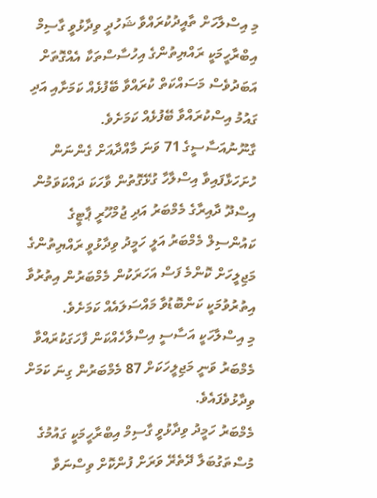މި އިސްލާހަށް ތާއީދުކުރައްވާ ޝަހުދީ ވިދާޅުވީ ގާސިމް އިބްރާހީމަކީ ރައްޔިތުންގެ އިހުސާސްތަކާ އެއްގޮތަށް އަބަދުވެސް މަސައްކަތް ކުރައްވާ ބޭފުޅެއް ކަމަށާއި އަދި ގައުމު އިސްކުރައްވާ ބޭފުޅެއް ކަމަށެވެ.
ގާނޫނުއަސާސީގެ 71 ވަނަ މާއްދާއަށް ގެންނަން ހުށަހަޅާފައިވާ އިސްލާހާ ގުޅޭގޮތުން ވާހަކަ ދައްކަވަމުން އިސްދޫ ދާއިރާގެ މެމްބަރު އަދި ޖުމްހޫރީ ޕާޓީގެ ކައުންސިލް މެމްބަރު އަލީ ހަމީދު ވިދާޅުވީ ރައްޔިތުންގެ މަޖިލީހަށް ކޮންމެ ފަސް އަހަރަކުން މެމްބަރުން އިތުރުވާ އިތުރުވުމަކީ ކަންބޮޑުވާ މައްސަލައެއް ކަމަށެވެ.
މި އިސްލާހަކީ އަސާސީ އިސްލާހެއްކަން ފާހަގަކުރައްވާ މެމްބަރު ވަނީ މަޖިލީހަކަށް 87 މެމްބަރުން ގިނަ ކަމަށް ވިދާޅުވެފައެވެ.
މެމްބަރު ހަމީދު ވިދާޅުވީ ގާސިމް އިބްރާހީމަކީ ގައުމުގެ މުސްތަގުބަލާ ދޭތެރޭ ވަރަށް ފުންކޮށް ވިސްނަވާ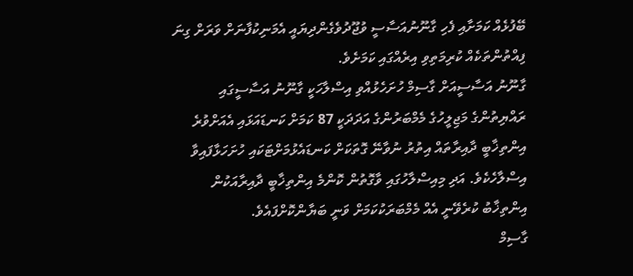ބޭފުޅެއް ކަމަށާއި ފެހި ގާނޫނުއަސާސީ ވުޖޫދުވެގެންދިޔައީ އެމަނިކުފާނަށް ވަރަށް ގިނަ ފިއްތުންތަކެއް ކުރިމަތިވި އިރެއްގައި ކަމަށެވެ.
ގާނޫނު އަސާސީއަށް ގާސިމް ހުށަހެޅުއްވި އިސްލާހަކީ ގާނޫނު އަސާސީގައި ރައްޔިތުންގެ މަޖިލީހުގެ މެމްބަރުންގެ އަދަދަކީ 87 ކަމަށް ކަނޑައަޅައި އެއަށްވުރެ އިންތިޚާބީ ދާއިރާތައް އިތުރު ނުވާނޭ ގޮތަކަށް ކަނޑައެޅުމަށްޓަކައި ހުށަހަޅާފައިވާ އިސްލާހެކެވެ. އަދި މިއިސްލާހުގައި ވާގޮތުން ކޮންމެ އިންތިޚާބީ ދާއިރާއަކުން އިންތިޚާބު ކުރެވޭނީ އެއް މެމްބަރަކުކަމަށް ވަނީ ބަޔާންކޮށްފައެވެ.
ގާސިމް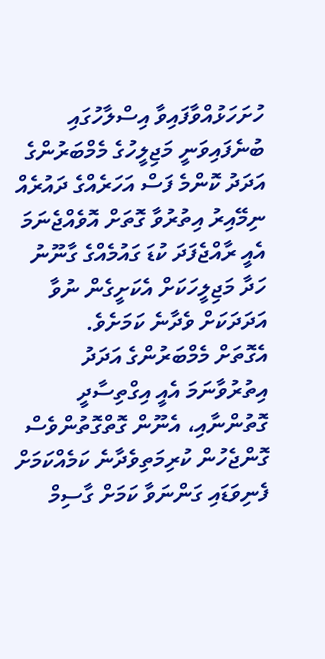ހުށަހަޅުއްވާފައިވާ އިސްލާހުގައި ބުނެފައިވަނީ މަޖިލީހުގެ މެމްބަރުންގެ އަދަދު ކޮންމެ ފަސް އަހަރެއްގެ ދައުރެއް ނިމޭއިރު އިތުރުވާ ގޮތަށް އޮވެއްޖެނަމަ އެއީ ރާއްޖެފަދަ ކުޑަ ގައުމެއްގެ ގާނޫނު ހަދާ މަޖިލީހަކަށް އެކަށީގެން ނުވާ އަދަދަކަށް ވެދާނެ ކަމަށެވެ.
އެގޮތަށް މެމްބަރުންގެ އަދަދު އިތުރުވާނަމަ އެއީ އިގްތިސާދީ ގޮތުންނާއި، އެނޫން ގޮތްގޮތުންވެސް ގޮންޖެހުން ކުރިމަތިވެދާނެ ކަމެއްކަމަށް ފެނިވަޑައި ގަންނަވާ ކަމަށް ގާސިމް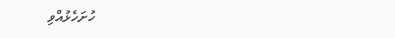ހުށަހެޅުއްވި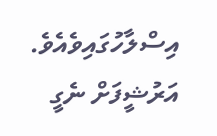އިސްލާހުގައިވެއެވެ.
އަރުޝީފަށް ނެގީ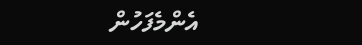އެންމެފަހުން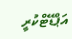އަޕްޑޭޓްކުރީ